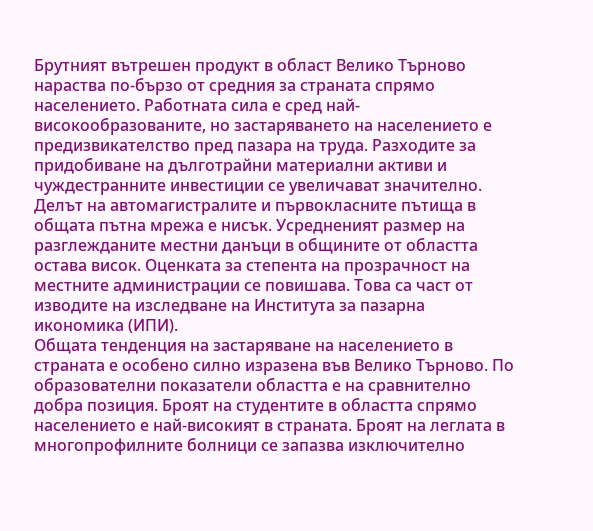Брутният вътрешен продукт в област Велико Търново нараства по-бързо от средния за страната спрямо населението. Работната сила е сред най-високообразованите, но застаряването на населението е предизвикателство пред пазара на труда. Разходите за придобиване на дълготрайни материални активи и чуждестранните инвестиции се увеличават значително. Делът на автомагистралите и първокласните пътища в общата пътна мрежа е нисък. Усредненият размер на разглежданите местни данъци в общините от областта остава висок. Оценката за степента на прозрачност на местните администрации се повишава. Това са част от изводите на изследване на Института за пазарна икономика (ИПИ).
Общата тенденция на застаряване на населението в страната е особено силно изразена във Велико Търново. По образователни показатели областта е на сравнително добра позиция. Броят на студентите в областта спрямо населението е най-високият в страната. Броят на леглата в многопрофилните болници се запазва изключително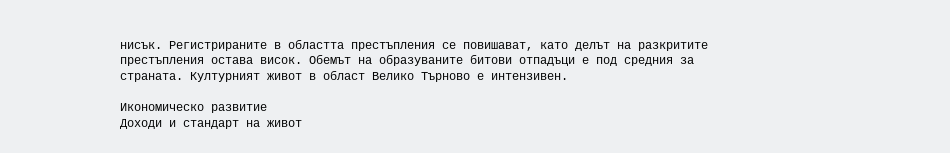нисък. Регистрираните в областта престъпления се повишават, като делът на разкритите престъпления остава висок. Обемът на образуваните битови отпадъци е под средния за страната. Културният живот в област Велико Търново е интензивен.

Икономическо развитие
Доходи и стандарт на живот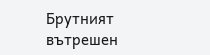Брутният вътрешен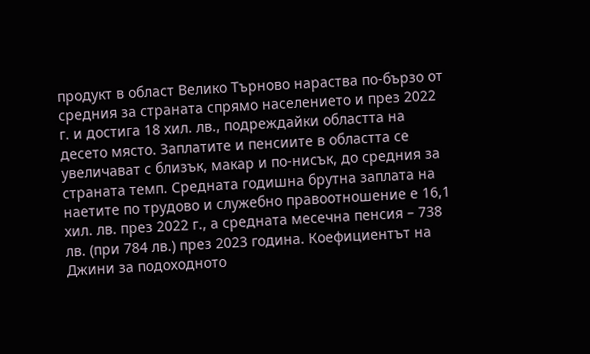продукт в област Велико Търново нараства по-бързо от средния за страната спрямо населението и през 2022 г. и достига 18 хил. лв., подреждайки областта на десето място. Заплатите и пенсиите в областта се увеличават с близък, макар и по-нисък, до средния за страната темп. Средната годишна брутна заплата на наетите по трудово и служебно правоотношение е 16,1 хил. лв. през 2022 г., а средната месечна пенсия – 738 лв. (при 784 лв.) през 2023 година. Коефициентът на Джини за подоходното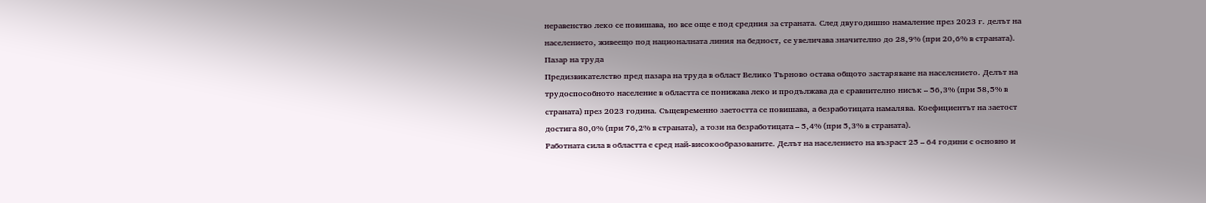неравенство леко се повишава, но все още е под средния за страната. След двугодишно намаление през 2023 г. делът на населението, живеещо под националната линия на бедност, се увеличава значително до 28,9% (при 20,6% в страната).
Пазар на труда
Предизвикателство пред пазара на труда в област Велико Търново остава общото застаряване на населението. Делът на трудоспособното население в областта се понижава леко и продължава да е сравнително нисък – 56,3% (при 58,5% в страната) през 2023 година. Същевременно заетостта се повишава, а безработицата намалява. Коефициентът на заетост достига 80,0% (при 76,2% в страната), а този на безработицата – 5,4% (при 5,3% в страната).
Работната сила в областта е сред най-високообразованите. Делът на населението на възраст 25 – 64 години с основно и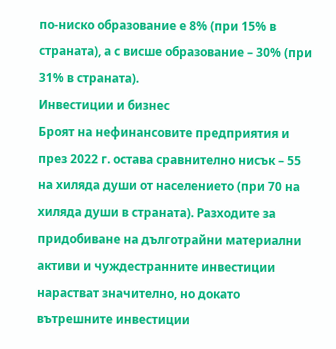по-ниско образование е 8% (при 15% в страната), а с висше образование – 30% (при 31% в страната).
Инвестиции и бизнес
Броят на нефинансовите предприятия и през 2022 г. остава сравнително нисък – 55 на хиляда души от населението (при 70 на хиляда души в страната). Разходите за придобиване на дълготрайни материални активи и чуждестранните инвестиции нарастват значително, но докато вътрешните инвестиции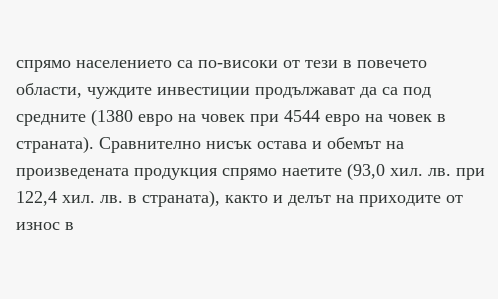спрямо населението са по-високи от тези в повечето области, чуждите инвестиции продължават да са под средните (1380 евро на човек при 4544 евро на човек в страната). Сравнително нисък остава и обемът на произведената продукция спрямо наетите (93,0 хил. лв. при 122,4 хил. лв. в страната), както и делът на приходите от износ в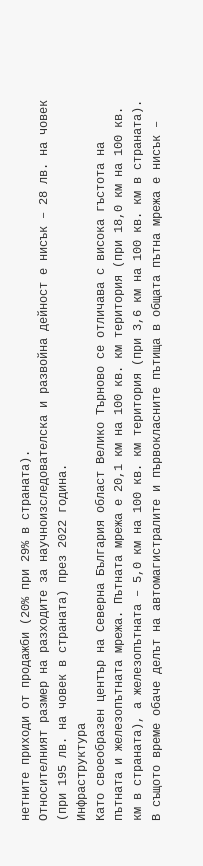нетните приходи от продажби (20% при 29% в страната).
Относителният размер на разходите за научноизследователска и развойна дейност е нисък – 28 лв. на човек (при 195 лв. на човек в страната) през 2022 година.
Инфраструктура
Като своеобразен център на Северна България област Велико Търново се отличава с висока гъстота на пътната и железопътната мрежа. Пътната мрежа е 20,1 км на 100 кв. км територия (при 18,0 км на 100 кв. км в страната), а железопътната – 5,0 км на 100 кв. км територия (при 3,6 км на 100 кв. км в страната). В същото време обаче делът на автомагистралите и първокласните пътища в общата пътна мрежа е нисък –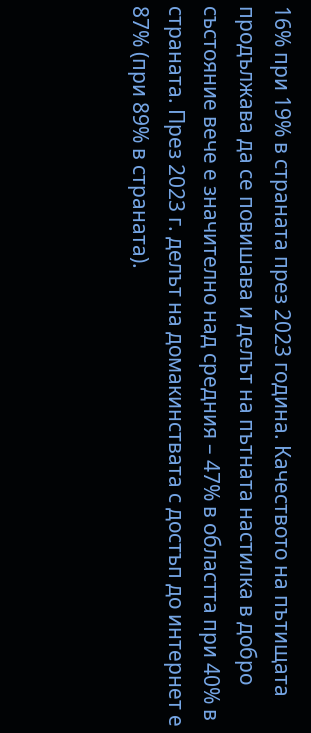16% при 19% в страната през 2023 година. Качеството на пътищата продължава да се повишава и делът на пътната настилка в добро състояние вече е значително над средния – 47% в областта при 40% в страната. През 2023 г. делът на домакинствата с достъп до интернет е 87% (при 89% в страната).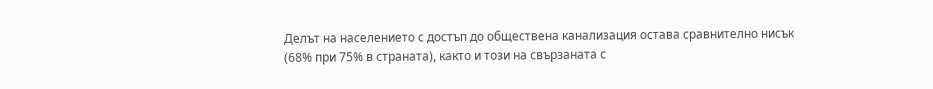Делът на населението с достъп до обществена канализация остава сравнително нисък (68% при 75% в страната), както и този на свързаната с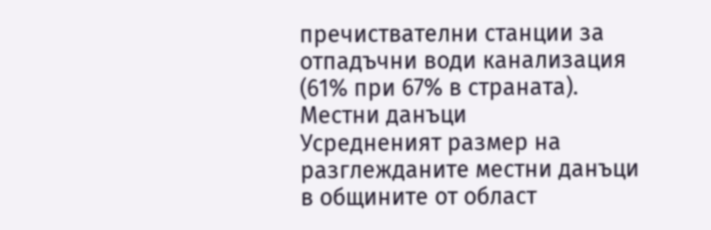пречиствателни станции за отпадъчни води канализация (61% при 67% в страната).
Местни данъци
Усредненият размер на разглежданите местни данъци в общините от област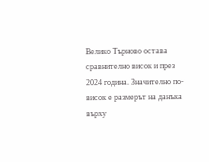Велико Търново остава сравнително висок и през 2024 година. Значително по-висок е размерът на данъка върху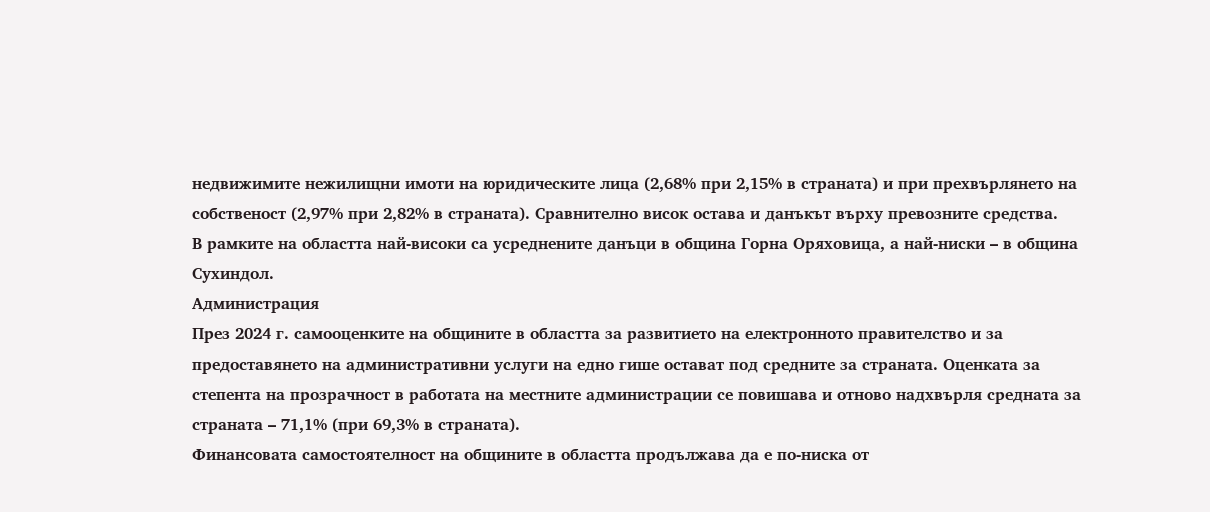недвижимите нежилищни имоти на юридическите лица (2,68% при 2,15% в страната) и при прехвърлянето на собственост (2,97% при 2,82% в страната). Сравнително висок остава и данъкът върху превозните средства.
В рамките на областта най-високи са усреднените данъци в община Горна Оряховица, а най-ниски – в община Сухиндол.
Администрация
През 2024 г. самооценките на общините в областта за развитието на електронното правителство и за предоставянето на административни услуги на едно гише остават под средните за страната. Оценката за степента на прозрачност в работата на местните администрации се повишава и отново надхвърля средната за страната – 71,1% (при 69,3% в страната).
Финансовата самостоятелност на общините в областта продължава да е по-ниска от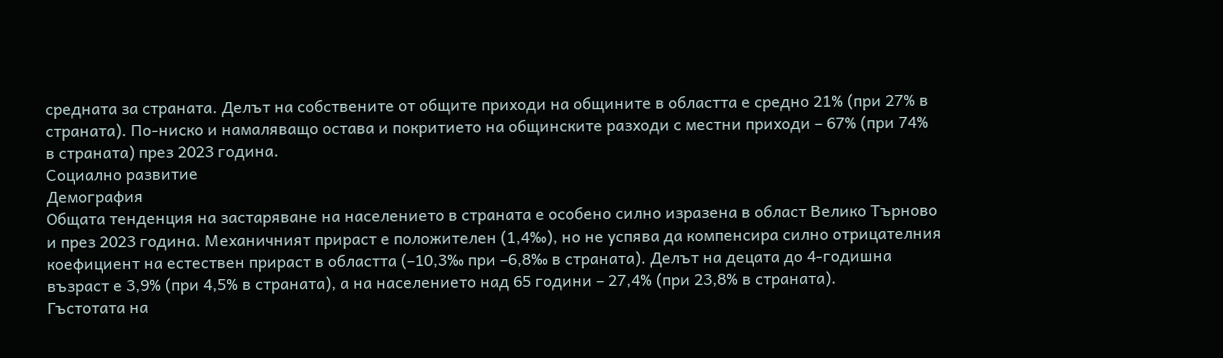средната за страната. Делът на собствените от общите приходи на общините в областта е средно 21% (при 27% в страната). По-ниско и намаляващо остава и покритието на общинските разходи с местни приходи – 67% (при 74% в страната) през 2023 година.
Социално развитие
Демография
Общата тенденция на застаряване на населението в страната е особено силно изразена в област Велико Търново и през 2023 година. Механичният прираст е положителен (1,4‰), но не успява да компенсира силно отрицателния коефициент на естествен прираст в областта (–10,3‰ при –6,8‰ в страната). Делът на децата до 4-годишна възраст е 3,9% (при 4,5% в страната), а на населението над 65 години – 27,4% (при 23,8% в страната).
Гъстотата на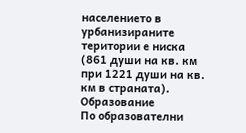населението в урбанизираните територии е ниска (861 души на кв. км при 1221 души на кв. км в страната).
Образование
По образователни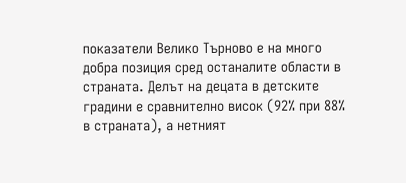показатели Велико Търново е на много добра позиция сред останалите области в страната. Делът на децата в детските градини е сравнително висок (92% при 88% в страната), а нетният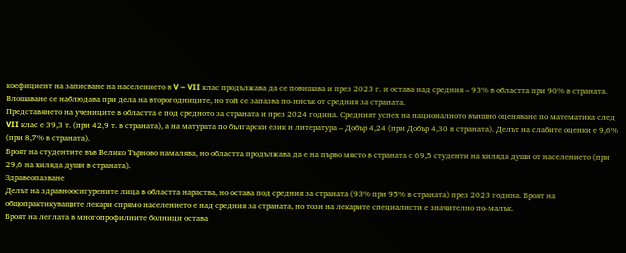коефициент на записване на населението в V – VII клас продължава да се повишава и през 2023 г. и остава над средния – 93% в областта при 90% в страната. Влошаване се наблюдава при дела на второгодниците, но той се запазва по-нисък от средния за страната.
Представянето на учениците в областта е под средното за страната и през 2024 година. Средният успех на националното външно оценяване по математика след VII клас е 39,3 т. (при 42,9 т. в страната), а на матурата по български език и литература – Добър 4,24 (при Добър 4,30 в страната). Делът на слабите оценки е 9,6% (при 8,7% в страната).
Броят на студентите във Велико Търново намалява, но областта продължава да е на първо място в страната с 69,5 студенти на хиляда души от населението (при 29,6 на хиляда души в страната).
Здравеопазване
Делът на здравноосигурените лица в областта нараства, но остава под средния за страната (93% при 95% в страната) през 2023 година. Броят на общопрактикуващите лекари спрямо населението е над средния за страната, но този на лекарите специалисти е значително по-малък.
Броят на леглата в многопрофилните болници остава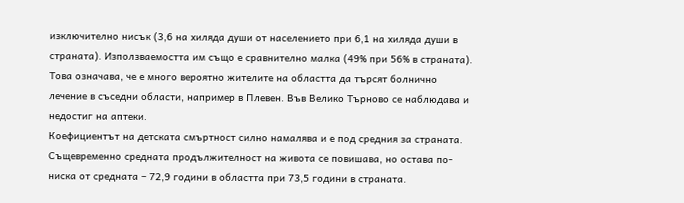изключително нисък (3,6 на хиляда души от населението при 6,1 на хиляда души в страната). Използваемостта им също е сравнително малка (49% при 56% в страната). Това означава, че е много вероятно жителите на областта да търсят болнично лечение в съседни области, например в Плевен. Във Велико Търново се наблюдава и недостиг на аптеки.
Коефициентът на детската смъртност силно намалява и е под средния за страната. Същевременно средната продължителност на живота се повишава, но остава по-ниска от средната – 72,9 години в областта при 73,5 години в страната.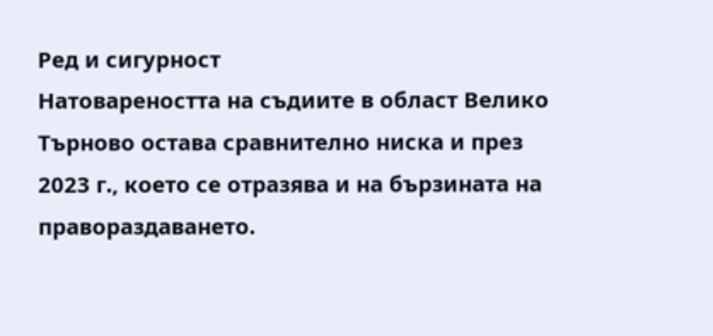Ред и сигурност
Натовареността на съдиите в област Велико Търново остава сравнително ниска и през 2023 г., което се отразява и на бързината на правораздаването.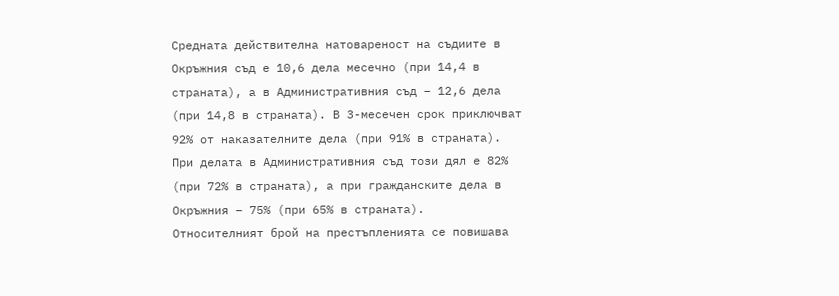Средната действителна натовареност на съдиите в Окръжния съд е 10,6 дела месечно (при 14,4 в страната), а в Административния съд – 12,6 дела (при 14,8 в страната). В 3-месечен срок приключват 92% от наказателните дела (при 91% в страната). При делата в Административния съд този дял е 82% (при 72% в страната), а при гражданските дела в Окръжния – 75% (при 65% в страната).
Относителният брой на престъпленията се повишава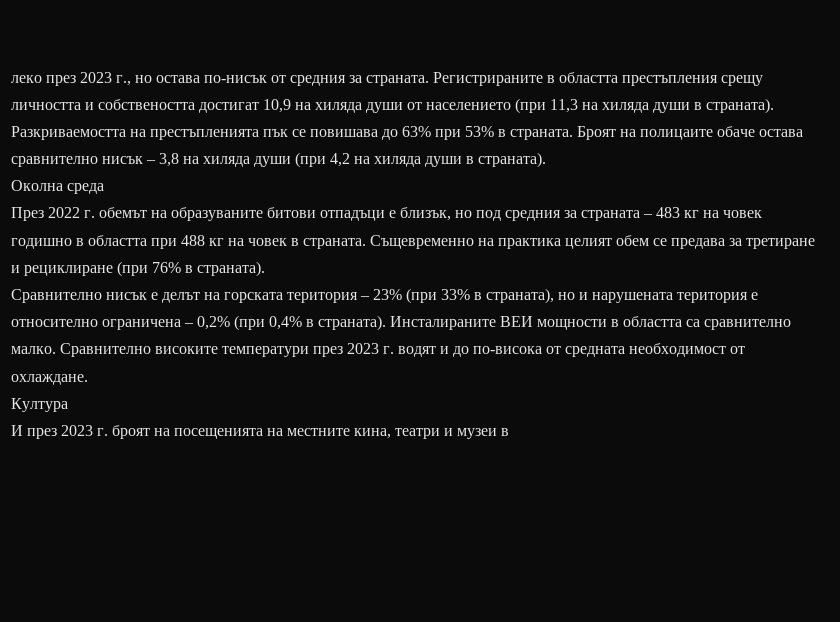леко през 2023 г., но остава по-нисък от средния за страната. Регистрираните в областта престъпления срещу личността и собствеността достигат 10,9 на хиляда души от населението (при 11,3 на хиляда души в страната). Разкриваемостта на престъпленията пък се повишава до 63% при 53% в страната. Броят на полицаите обаче остава сравнително нисък – 3,8 на хиляда души (при 4,2 на хиляда души в страната).
Околна среда
През 2022 г. обемът на образуваните битови отпадъци е близък, но под средния за страната – 483 кг на човек годишно в областта при 488 кг на човек в страната. Същевременно на практика целият обем се предава за третиране и рециклиране (при 76% в страната).
Сравнително нисък е делът на горската територия – 23% (при 33% в страната), но и нарушената територия е относително ограничена – 0,2% (при 0,4% в страната). Инсталираните ВЕИ мощности в областта са сравнително малко. Сравнително високите температури през 2023 г. водят и до по-висока oт средната необходимост от охлаждане.
Култура
И през 2023 г. броят на посещенията на местните кина, театри и музеи в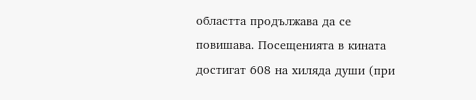областта продължава да се повишава. Посещенията в кината достигат 608 на хиляда души (при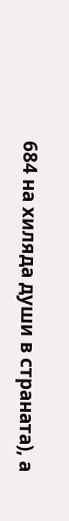684 на хиляда души в страната), а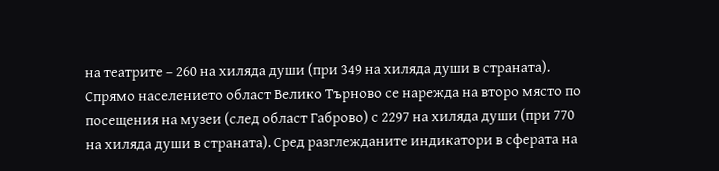на театрите – 260 на хиляда души (при 349 на хиляда души в страната). Спрямо населението област Велико Търново се нарежда на второ място по посещения на музеи (след област Габрово) с 2297 на хиляда души (при 770 на хиляда души в страната). Сред разглежданите индикатори в сферата на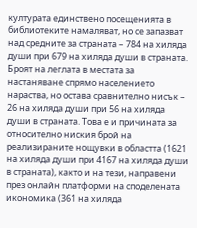културата единствено посещенията в библиотеките намаляват, но се запазват над средните за страната – 784 на хиляда души при 679 на хиляда души в страната.
Броят на леглата в местата за настаняване спрямо населението нараства, но остава сравнително нисък – 26 на хиляда души при 56 на хиляда души в страната. Това е и причината за относително ниския брой на реализираните нощувки в областта (1621 на хиляда души при 4167 на хиляда души в страната), както и на тези, направени през онлайн платформи на споделената икономика (361 на хиляда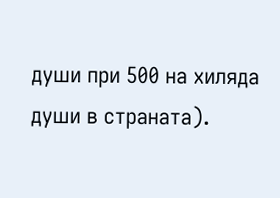души при 500 на хиляда души в страната).